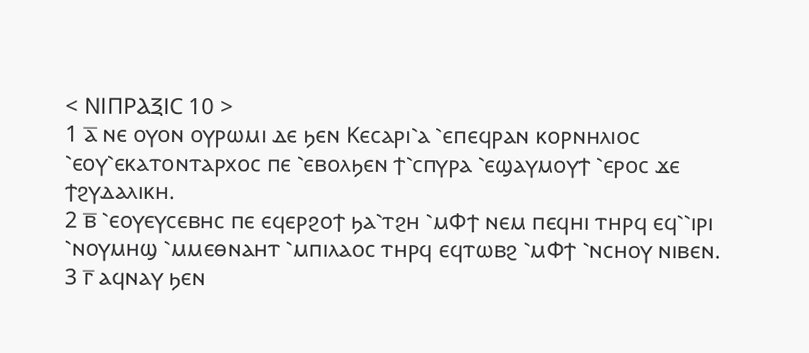< ⲚⲒⲠⲢⲀⲜⲒⲤ 10 >
1 ⲁ̅ ⲛⲉ ⲟⲩⲟⲛ ⲟⲩⲣⲱⲙⲓ ⲇⲉ ϧⲉⲛ Ⲕⲉⲥⲁⲣⲓ⳿ⲁ ⳿ⲉⲡⲉϥⲣⲁⲛ ⲕⲟⲣⲛⲏⲗⲓⲟⲥ ⳿ⲉⲟⲩ⳿ⲉⲕⲁⲧⲟⲛⲧⲁⲣⲭⲟⲥ ⲡⲉ ⳿ⲉⲃⲟⲗϧⲉⲛ ϯ⳿ⲥⲡⲩⲣⲁ ⳿ⲉϣⲁⲩⲙⲟⲩϯ ⳿ⲉⲣⲟⲥ ϫⲉ ϯϩⲩⲇⲁⲗⲓⲕⲏ.
2 ⲃ̅ ⳿ⲉⲟⲩⲉⲩⲥⲉⲃⲏⲥ ⲡⲉ ⲉϥⲉⲣϩⲟϯ ϧⲁ⳿ⲧϩⲏ ⳿ⲙⲪϯ ⲛⲉⲙ ⲡⲉϥⲏⲓ ⲧⲏⲣϥ ⲉϥ⳿⳿ⲓⲣⲓ ⳿ⲛⲟⲩⲙⲏϣ ⳿ⲙⲙⲉⲑⲛⲁⲏⲧ ⳿ⲙⲡⲓⲗⲁⲟⲥ ⲧⲏⲣϥ ⲉϥⲧⲱⲃϩ ⳿ⲙⲪϯ ⳿ⲛⲥⲏⲟⲩ ⲛⲓⲃⲉⲛ.
3 ⲅ̅ ⲁϥⲛⲁⲩ ϧⲉⲛ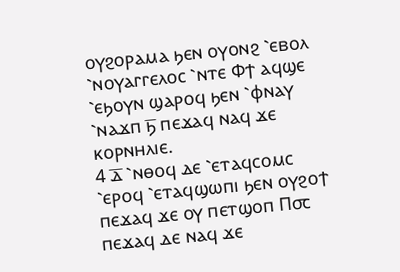ⲟⲩϩⲟⲣⲁⲙⲁ ϧⲉⲛ ⲟⲩⲟⲛϩ ⳿ⲉⲃⲟⲗ ⳿ⲛⲟⲩⲁⲅⲅⲉⲗⲟⲥ ⳿ⲛⲧⲉ Ⲫϯ ⲁϥϣⲉ ⳿ⲉϧⲟⲩⲛ ϣⲁⲣⲟϥ ϧⲉⲛ ⳿ⲫⲛⲁⲩ ⳿ⲛⲁϫⲡ ϧ̅ ⲡⲉϫⲁϥ ⲛⲁϥ ϫⲉ ⲕⲟⲣⲛⲏⲗⲓⲉ.
4 ⲇ̅ ⳿ⲛⲑⲟϥ ⲇⲉ ⳿ⲉⲧⲁϥⲥⲟⲙⲥ ⳿ⲉⲣⲟϥ ⳿ⲉⲧⲁϥϣⲱⲡⲓ ϧⲉⲛ ⲟⲩϩⲟϯ ⲡⲉϫⲁϥ ϫⲉ ⲟⲩ ⲡⲉⲧϣⲟⲡ Ⲡ⳪ ⲡⲉϫⲁϥ ⲇⲉ ⲛⲁϥ ϫⲉ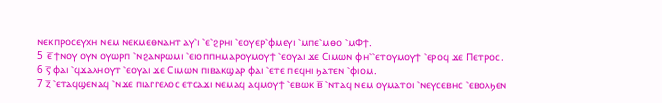ⲛⲉⲕⲡⲣⲟⲥⲉⲩⲭⲏ ⲛⲉⲙ ⲛⲉⲕⲙⲉⲑⲛⲁⲏⲧ ⲁⲩ⳿ⲓ ⳿ⲉ⳿ϩⲣⲏⲓ ⳿ⲉⲟⲩⲉⲣ⳿ⲫⲙⲉⲩⲓ ⳿ⲙⲡⲉ⳿ⲙⲑⲟ ⳿ⲙⲪϯ.
5 ⲉ̅ ϯⲛⲟⲩ ⲟⲩⲛ ⲟⲩⲱⲣⲡ ⳿ⲛϩⲁⲛⲣⲱⲙⲓ ⳿ⲉⲓⲟⲡⲡⲏⲙⲁⲣⲟⲩⲙⲟⲩϯ ⳿ⲉⲟⲩⲁⲓ ϫⲉ Ⲥⲓⲙⲱⲛ ⲫⲏ⳿⳿ⲉⲧⲟⲩⲙⲟⲩϯ ⳿ⲉⲣⲟϥ ϫⲉ Ⲡⲉⲧⲣⲟⲥ.
6 ⲋ̅ ⲫⲁⲓ ⳿ϥϫⲁⲗⲏⲟⲩⲧ ⳿ⲉⲟⲩⲁⲓ ϫⲉ Ⲥⲓⲙⲱⲛ ⲡⲓⲃⲁⲕϣⲁⲣ ⲫⲁⲓ ⳿ⲉⲧⲉ ⲡⲉϥⲏⲓ ϧⲁⲧⲉⲛ ⳿ⲫⲓⲟⲙ.
7 ⲍ̅ ⳿ⲉⲧⲁϥϣⲉⲛⲁϥ ⳿ⲛϫⲉ ⲡⲓⲁⲅⲅⲉⲗⲟⲥ ⲉⲧⲥⲁϫⲓ ⲛⲉⲙⲁϥ ⲁϥⲙⲟⲩϯ ⳿ⲉⲃⲱⲕ ⲃ̅ ⳿ⲛⲧⲁϥ ⲛⲉⲙ ⲟⲩⲙⲁⲧⲟⲓ ⳿ⲛⲉⲩⲥⲉⲃⲏⲥ ⳿ⲉⲃⲟⲗϧⲉⲛ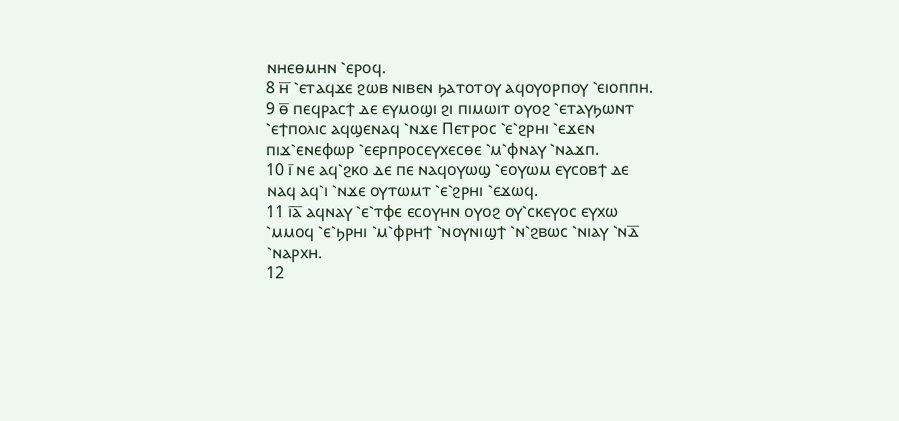ⲛⲏⲉⲑⲙⲏⲛ ⳿ⲉⲣⲟϥ.
8 ⲏ̅ ⳿ⲉⲧⲁϥϫⲉ ϩⲱⲃ ⲛⲓⲃⲉⲛ ϧⲁⲧⲟⲧⲟⲩ ⲁϥⲟⲩⲟⲣⲡⲟⲩ ⳿ⲉⲓⲟⲡⲡⲏ.
9 ⲑ̅ ⲡⲉϥⲣⲁⲥϯ ⲇⲉ ⲉⲩⲙⲟϣⲓ ϩⲓ ⲡⲓⲙⲱⲓⲧ ⲟⲩⲟϩ ⳿ⲉⲧⲁⲩϧⲱⲛⲧ ⳿ⲉϯⲡⲟⲗⲓⲥ ⲁϥϣⲉⲛⲁϥ ⳿ⲛϫⲉ Ⲡⲉⲧⲣⲟⲥ ⳿ⲉ⳿ϩⲣⲏⲓ ⳿ⲉϫⲉⲛ ⲡⲓϫ⳿ⲉⲛⲉⲫⲱⲣ ⳿ⲉⲉⲣⲡⲣⲟⲥⲉⲩⲭⲉⲥⲑⲉ ⳿ⲙ⳿ⲫⲛⲁⲩ ⳿ⲛⲁϫⲡ.
10 ⲓ̅ ⲛⲉ ⲁϥ⳿ϩⲕⲟ ⲇⲉ ⲡⲉ ⲛⲁϥⲟⲩⲱϣ ⳿ⲉⲟⲩⲱⲙ ⲉⲩⲥⲟⲃϯ ⲇⲉ ⲛⲁϥ ⲁϥ⳿ⲓ ⳿ⲛϫⲉ ⲟⲩⲧⲱⲙⲧ ⳿ⲉ⳿ϩⲣⲏⲓ ⳿ⲉϫⲱϥ.
11 ⲓ̅ⲁ̅ ⲁϥⲛⲁⲩ ⳿ⲉ⳿ⲧⲫⲉ ⲉⲥⲟⲩⲏⲛ ⲟⲩⲟϩ ⲟⲩ⳿ⲥⲕⲉⲩⲟⲥ ⲉⲩⲭⲱ ⳿ⲙⲙⲟϥ ⳿ⲉ⳿ϧⲣⲏⲓ ⳿ⲙ⳿ⲫⲣⲏϯ ⳿ⲛⲟⲩⲛⲓϣϯ ⳿ⲛ⳿ϩⲃⲱⲥ ⳿ⲛⲓⲁⲩ ⳿ⲛⲇ̅ ⳿ⲛⲁⲣⲭⲏ.
12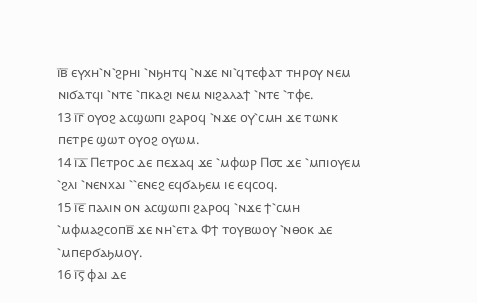ⲓ̅ⲃ̅ ⲉⲩⲭⲏ⳿ⲛ⳿ϩⲣⲏⲓ ⳿ⲛϧⲏⲧϥ ⳿ⲛϫⲉ ⲛⲓ⳿ϥⲧⲉⲫⲁⲧ ⲧⲏⲣⲟⲩ ⲛⲉⲙ ⲛⲓϭⲁⲧϥⲓ ⳿ⲛⲧⲉ ⳿ⲡⲕⲁϩⲓ ⲛⲉⲙ ⲛⲓϩⲁⲗⲁϯ ⳿ⲛⲧⲉ ⳿ⲧⲫⲉ.
13 ⲓ̅ⲅ̅ ⲟⲩⲟϩ ⲁⲥϣⲱⲡⲓ ϩⲁⲣⲟϥ ⳿ⲛϫⲉ ⲟⲩ⳿ⲥⲙⲏ ϫⲉ ⲧⲱⲛⲕ ⲡⲉⲧⲣⲉ ϣⲱⲧ ⲟⲩⲟϩ ⲟⲩⲱⲙ.
14 ⲓ̅ⲇ̅ Ⲡⲉⲧⲣⲟⲥ ⲇⲉ ⲡⲉϫⲁϥ ϫⲉ ⳿ⲙⲫⲱⲣ Ⲡ⳪ ϫⲉ ⳿ⲙⲡⲓⲟⲩⲉⲙ ⳿ϩⲗⲓ ⳿ⲛⲉⲛⲭⲁⲓ ⳿⳿ⲉⲛⲉϩ ⲉϥϭⲁϧⲉⲙ ⲓⲉ ⲉϥⲥⲟϥ.
15 ⲓ̅ⲉ̅ ⲡⲁⲗⲓⲛ ⲟⲛ ⲁⲥϣⲱⲡⲓ ϩⲁⲣⲟϥ ⳿ⲛϫⲉ ϯ⳿ⲥⲙⲏ ⳿ⲙⲫⲙⲁϩⲥⲟⲡⲃ̅ ϫⲉ ⲛⲏ⳿ⲉⲧⲁ Ⲫϯ ⲧⲟⲩⲃⲱⲟⲩ ⳿ⲛⲑⲟⲕ ⲇⲉ ⳿ⲙⲡⲉⲣϭⲁϧⲙⲟⲩ.
16 ⲓ̅ⲋ̅ ⲫⲁⲓ ⲇⲉ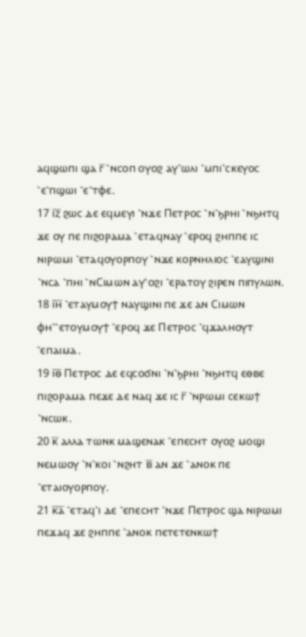ⲁϥϣⲱⲡⲓ ϣⲁ ⲅ̅ ⳿ⲛⲥⲟⲡ ⲟⲩⲟϩ ⲁⲩ⳿ⲱⲗⲓ ⳿ⲙⲡⲓ⳿ⲥⲕⲉⲩⲟⲥ ⳿ⲉ⳿ⲡϣⲱⲓ ⳿ⲉ⳿ⲧⲫⲉ.
17 ⲓ̅ⲍ̅ ϩⲱⲥ ⲇⲉ ⲉϥⲙⲉⲩⲓ ⳿ⲛϫⲉ Ⲡⲉⲧⲣⲟⲥ ⳿ⲛ⳿ϧⲣⲏⲓ ⳿ⲛϧⲏⲧϥ ϫⲉ ⲟⲩ ⲡⲉ ⲡⲓϩⲟⲣⲁⲙⲁ ⳿ⲉⲧⲁϥⲛⲁⲩ ⳿ⲉⲣⲟϥ ϩⲏⲡⲡⲉ ⲓⲥ ⲛⲓⲣⲱⲙⲓ ⳿ⲉⲧⲁϥⲟⲩⲟⲣⲡⲟⲩ ⳿ⲛϫⲉ ⲕⲟⲣⲛⲏⲗⲓⲟⲥ ⳿ⲉⲁⲩϣⲓⲛⲓ ⳿ⲛⲥⲁ ⳿ⲡⲏⲓ ⳿ⲛⲤⲓⲙⲱⲛ ⲁⲩ⳿ⲟϩⲓ ⳿ⲉⲣⲁⲧⲟⲩ ϩⲓⲣⲉⲛ ⲡⲓⲡⲩⲗⲱⲛ.
18 ⲓ̅ⲏ̅ ⳿ⲉⲧⲁⲩⲙⲟⲩϯ ⲛⲁⲩϣⲓⲛⲓ ⲡⲉ ϫⲉ ⲁⲛ Ⲥⲓⲙⲱⲛ ⲫⲏ⳿⳿ⲉⲧⲟⲩⲙⲟⲩϯ ⳿ⲉⲣⲟϥ ϫⲉ Ⲡⲉⲧⲣⲟⲥ ⳿ϥϫⲁⲗⲏⲟⲩⲧ ⳿ⲉⲡⲁⲓⲙⲁ.
19 ⲓ̅ⲑ̅ Ⲡⲉⲧⲣⲟⲥ ⲇⲉ ⲉϥⲥⲟϭⲛⲓ ⳿ⲛ⳿ϧⲣⲏⲓ ⳿ⲛϧⲏⲧϥ ⲉⲑⲃⲉ ⲡⲓϩⲟⲣⲁⲙⲁ ⲡⲉϫⲉ ⲇⲉ ⲛⲁϥ ϫⲉ ⲓⲥ ⲅ̅ ⳿ⲛⲣⲱⲙⲓ ⲥⲉⲕⲱϯ ⳿ⲛⲥⲱⲕ.
20 ⲕ̅ ⲁⲗⲗⲁ ⲧⲱⲛⲕ ⲙⲁϣⲉⲛⲁⲕ ⳿ⲉⲡⲉⲥⲏⲧ ⲟⲩⲟϩ ⲙⲟϣⲓ ⲛⲉⲙⲱⲟⲩ ⳿ⲛ⳿ⲕⲟⲓ ⳿ⲛϩⲏⲧ ⲃ̅ ⲁⲛ ϫⲉ ⳿ⲁⲛⲟⲕ ⲡⲉ ⳿ⲉⲧⲁⲓⲟⲩⲟⲣⲡⲟⲩ.
21 ⲕ̅ⲁ̅ ⳿ⲉⲧⲁϥ⳿ⲓ ⲇⲉ ⳿ⲉⲡⲉⲥⲏⲧ ⳿ⲛϫⲉ Ⲡⲉⲧⲣⲟⲥ ϣⲁ ⲛⲓⲣⲱⲙⲓ ⲡⲉϫⲁϥ ϫⲉ ϩⲏⲡⲡⲉ ⳿ⲁⲛⲟⲕ ⲡⲉⲧⲉⲧⲉⲛⲕⲱϯ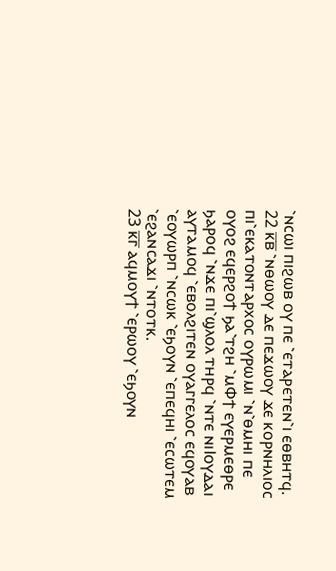⳿ⲛⲥⲱⲓ ⲡⲓϩⲱⲃ ⲟⲩ ⲡⲉ ⳿ⲉⲧⲁⲣⲉⲧⲉⲛ⳿ⲓ ⲉⲑⲃⲏⲧϥ.
22 ⲕ̅ⲃ̅ ⳿ⲛⲑⲱⲟⲩ ⲇⲉ ⲡⲉϫⲱⲟⲩ ϫⲉ ⲕⲟⲣⲛⲏⲗⲓⲟⲥ ⲡⲓ⳿ⲉⲕⲁⲧⲟⲛⲧⲁⲣⲭⲟⲥ ⲟⲩⲣⲱⲙⲓ ⳿ⲛ⳿ⲑⲙⲏⲓ ⲡⲉ ⲟⲩⲟϩ ⲉϥⲉⲣϩⲟϯ ϧⲁ⳿ⲧϩⲏ ⳿ⲙⲪϯ ⲉⲩⲉⲣⲙⲉⲑⲣⲉ ϧⲁⲣⲟϥ ⳿ⲛϫⲉ ⲡⲓ⳿ϣⲗⲟⲗ ⲧⲏⲣϥ ⳿ⲛⲧⲉ ⲛⲓⲒⲟⲩⲇⲁⲓ ⲁⲩⲧⲁⲙⲟϥ ⳿ⲉⲃⲟⲗϩⲓⲧⲉⲛ ⲟⲩⲁⲅⲅⲉⲗⲟⲥ ⲉϥⲟⲩⲁⲃ ⳿ⲉⲟⲩⲱⲣⲡ ⳿ⲛⲥⲱⲕ ⳿ⲉϧⲟⲩⲛ ⳿ⲉⲡⲉϥⲏⲓ ⳿ⲉⲥⲱⲧⲉⲙ ⳿ⲉϩⲁⲛⲥⲁϫⲓ ⳿ⲛⲧⲟⲧⲕ.
23 ⲕ̅ⲅ̅ ⲁϥⲙⲟⲩϯ ⳿ⲉⲣⲱⲟⲩ ⳿ⲉϧⲟⲩⲛ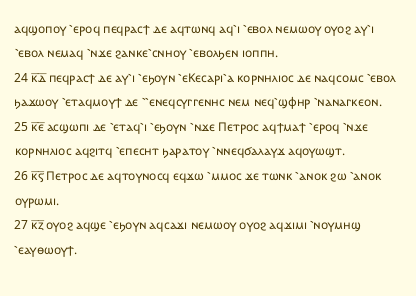ⲁϥϣⲟⲡⲟⲩ ⳿ⲉⲣⲟϥ ⲡⲉϥⲣⲁⲥϯ ⲇⲉ ⲁϥⲧⲱⲛϥ ⲁϥ⳿ⲓ ⳿ⲉⲃⲟⲗ ⲛⲉⲙⲱⲟⲩ ⲟⲩⲟϩ ⲁⲩ⳿ⲓ ⳿ⲉⲃⲟⲗ ⲛⲉⲙⲁϥ ⳿ⲛϫⲉ ϩⲁⲛⲕⲉ⳿ⲥⲛⲏⲟⲩ ⳿ⲉⲃⲟⲗϧⲉⲛ ⲓⲟⲡⲡⲏ.
24 ⲕ̅ⲇ̅ ⲡⲉϥⲣⲁⲥϯ ⲇⲉ ⲁⲩ⳿ⲓ ⳿ⲉϧⲟⲩⲛ ⳿ⲉⲔⲉⲥⲁⲣⲓ⳿ⲁ ⲕⲟⲣⲛⲏⲗⲓⲟⲥ ⲇⲉ ⲛⲁϥⲥⲟⲙⲥ ⳿ⲉⲃⲟⲗ ϧⲁϫⲱⲟⲩ ⳿ⲉⲧⲁϥⲙⲟⲩϯ ⲇⲉ ⳿⳿ⲉⲛⲉϥⲥⲩⲅⲅⲉⲛⲏⲥ ⲛⲉⲙ ⲛⲉϥ⳿ϣⲫⲏⲣ ⳿ⲛⲁⲛⲁⲅⲕⲉⲟⲛ.
25 ⲕ̅ⲉ̅ ⲁⲥϣⲱⲡⲓ ⲇⲉ ⳿ⲉⲧⲁϥ⳿ⲓ ⳿ⲉϧⲟⲩⲛ ⳿ⲛϫⲉ Ⲡⲉⲧⲣⲟⲥ ⲁϥϯⲙⲁϯ ⳿ⲉⲣⲟϥ ⳿ⲛϫⲉ ⲕⲟⲣⲛⲏⲗⲓⲟⲥ ⲁϥϩⲓⲧϥ ⳿ⲉⲡⲉⲥⲏⲧ ϧⲁⲣⲁⲧⲟⲩ ⳿ⲛⲛⲉϥϭⲁⲗⲁⲩϫ ⲁϥⲟⲩⲱϣⲧ.
26 ⲕ̅ⲋ̅ Ⲡⲉⲧⲣⲟⲥ ⲇⲉ ⲁϥⲧⲟⲩⲛⲟⲥϥ ⲉϥϫⲱ ⳿ⲙⲙⲟⲥ ϫⲉ ⲧⲱⲛⲕ ⳿ⲁⲛⲟⲕ ϩⲱ ⳿ⲁⲛⲟⲕ ⲟⲩⲣⲱⲙⲓ.
27 ⲕ̅ⲍ̅ ⲟⲩⲟϩ ⲁϥϣⲉ ⳿ⲉϧⲟⲩⲛ ⲁϥⲥⲁϫⲓ ⲛⲉⲙⲱⲟⲩ ⲟⲩⲟϩ ⲁϥϫⲓⲙⲓ ⳿ⲛⲟⲩⲙⲏϣ ⳿ⲉⲁⲩⲑⲱⲟⲩϯ.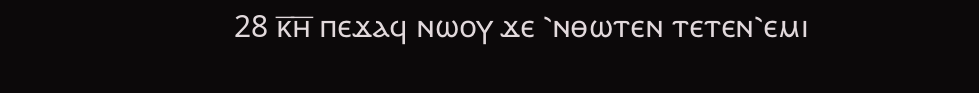28 ⲕ̅ⲏ̅ ⲡⲉϫⲁϥ ⲛⲱⲟⲩ ϫⲉ ⳿ⲛⲑⲱⲧⲉⲛ ⲧⲉⲧⲉⲛ⳿ⲉⲙⲓ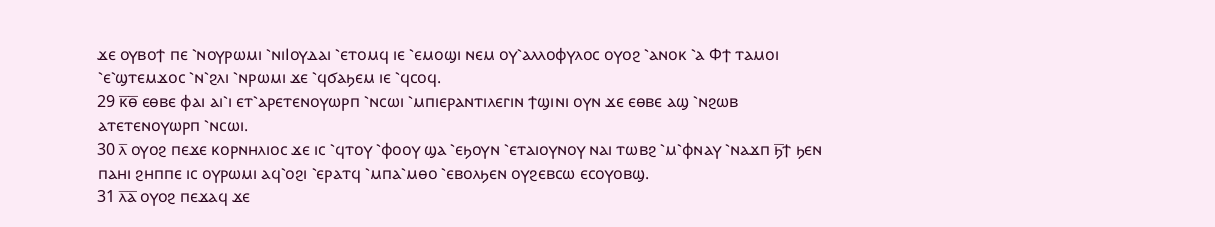ϫⲉ ⲟⲩⲃⲟϯ ⲡⲉ ⳿ⲛⲟⲩⲣⲱⲙⲓ ⳿ⲛⲓⲒⲟⲩⲇⲁⲓ ⳿ⲉⲧⲟⲙϥ ⲓⲉ ⳿ⲉⲙⲟϣⲓ ⲛⲉⲙ ⲟⲩ⳿ⲁⲗⲗⲟⲫⲩⲗⲟⲥ ⲟⲩⲟϩ ⳿ⲁⲛⲟⲕ ⳿ⲁ Ⲫϯ ⲧⲁⲙⲟⲓ ⳿ⲉ⳿ϣⲧⲉⲙϫⲟⲥ ⳿ⲛ⳿ϩⲗⲓ ⳿ⲛⲣⲱⲙⲓ ϫⲉ ⳿ϥϭⲁϧⲉⲙ ⲓⲉ ⳿ϥⲥⲟϥ.
29 ⲕ̅ⲑ̅ ⲉⲑⲃⲉ ⲫⲁⲓ ⲁⲓ⳿ⲓ ⲉⲧ⳿ⲁⲣⲉⲧⲉⲛⲟⲩⲱⲣⲡ ⳿ⲛⲥⲱⲓ ⳿ⲙⲡⲓⲉⲣⲁⲛⲧⲓⲗⲉⲅⲓⲛ ϯϣⲓⲛⲓ ⲟⲩⲛ ϫⲉ ⲉⲑⲃⲉ ⲁϣ ⳿ⲛϩⲱⲃ ⲁⲧⲉⲧⲉⲛⲟⲩⲱⲣⲡ ⳿ⲛⲥⲱⲓ.
30 ⲗ̅ ⲟⲩⲟϩ ⲡⲉϫⲉ ⲕⲟⲣⲛⲏⲗⲓⲟⲥ ϫⲉ ⲓⲥ ⳿ϥⲧⲟⲩ ⳿ⲫⲟⲟⲩ ϣⲁ ⳿ⲉϧⲟⲩⲛ ⳿ⲉⲧⲁⲓⲟⲩⲛⲟⲩ ⲛⲁⲓ ⲧⲱⲃϩ ⳿ⲙ⳿ⲫⲛⲁⲩ ⳿ⲛⲁϫⲡ ϧ̅ϯ ϧⲉⲛ ⲡⲁⲏⲓ ϩⲏⲡⲡⲉ ⲓⲥ ⲟⲩⲣⲱⲙⲓ ⲁϥ⳿ⲟϩⲓ ⳿ⲉⲣⲁⲧϥ ⳿ⲙⲡⲁ⳿ⲙⲑⲟ ⳿ⲉⲃⲟⲗϧⲉⲛ ⲟⲩϩⲉⲃⲥⲱ ⲉⲥⲟⲩⲟⲃϣ.
31 ⲗ̅ⲁ̅ ⲟⲩⲟϩ ⲡⲉϫⲁϥ ϫⲉ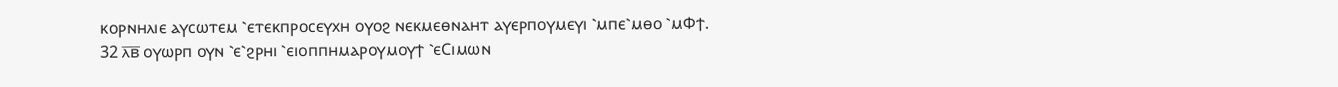ⲕⲟⲣⲛⲏⲗⲓⲉ ⲁⲩⲥⲱⲧⲉⲙ ⳿ⲉⲧⲉⲕⲡⲣⲟⲥⲉⲩⲭⲏ ⲟⲩⲟϩ ⲛⲉⲕⲙⲉⲑⲛⲁⲏⲧ ⲁⲩⲉⲣⲡⲟⲩⲙⲉⲩⲓ ⳿ⲙⲡⲉ⳿ⲙⲑⲟ ⳿ⲙⲪϯ.
32 ⲗ̅ⲃ̅ ⲟⲩⲱⲣⲡ ⲟⲩⲛ ⳿ⲉ⳿ϩⲣⲏⲓ ⳿ⲉⲓⲟⲡⲡⲏⲙⲁⲣⲟⲩⲙⲟⲩϯ ⳿ⲉⲤⲓⲙⲱⲛ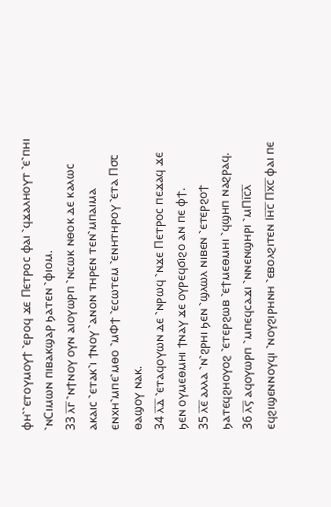ⲫⲏ⳿⳿ⲉⲧⲟⲩⲙⲟⲩϯ ⳿ⲉⲣⲟϥ ϫⲉ Ⲡⲉⲧⲣⲟⲥ ⲫⲁⲓ ⳿ϥϫⲁⲗⲏⲟⲩⲧ ⳿ⲉ⳿ⲡⲏⲓ ⳿ⲛⲤⲓⲙⲱⲛ ⲡⲓⲃⲁⲕϣⲁⲣ ϧⲁⲧⲉⲛ ⳿ⲫⲓⲟⲙ.
33 ⲗ̅ⲅ̅ ⳿ⲛϯⲛⲟⲩ ⲟⲩⲛ ⲁⲓⲟⲩⲱⲣⲡ ⳿ⲛⲥⲱⲕ ⲛⲑⲟⲕ ⲇⲉ ⲕⲁⲗⲱⲥ ⲁⲕⲁⲓⲥ ⳿ⲉⲧⲁⲕ⳿ⲓ ϯⲛⲟⲩ ⳿ⲁⲛⲟⲛ ⲧⲏⲣⲉⲛ ⲧⲉⲛ⳿ⲙⲡⲁⲓⲙⲁ ⲉⲛⲭⲏ⳿ⲙⲡⲉ⳿ⲙⲑⲟ ⳿ⲙⲪϯ ⳿ⲉⲥⲱⲧⲉⲙ ⳿ⲉⲛⲏⲧⲏⲣⲟⲩ ⳿ⲉⲧⲁ Ⲡ⳪ ⲑⲁϣⲟⲩ ⲛⲁⲕ.
34 ⲗ̅ⲇ̅ ⳿ⲉⲧⲁϥⲟⲩⲱⲛ ⲇⲉ ⳿ⲛⲣⲱϥ ⳿ⲛϫⲉ Ⲡⲉⲧⲣⲟⲥ ⲡⲉϫⲁϥ ϫⲉ ϧⲉⲛ ⲟⲩⲙⲉⲑⲙⲏⲓ ϯⲛⲁⲩ ϫⲉ ⲟⲩⲣⲉϥϭⲓϩⲟ ⲁⲛ ⲡⲉ ⲫϯ.
35 ⲗ̅ⲉ̅ ⲁⲗⲗⲁ ⳿ⲛ⳿ϩⲣⲏⲓ ϧⲉⲛ ⳿ϣⲗⲱⲗ ⲛⲓⲃⲉⲛ ⳿ⲉⲧⲉⲣϩⲟϯ ϧⲁⲧⲉϥϩⲏⲟⲩⲟϩ ⳿ⲉⲧⲉⲣϩⲱⲃ ⳿ⲉϯⲙⲉⲑⲙⲏⲓ ⳿ϥϣⲏⲡ ⲛⲁϩⲣⲁϥ.
36 ⲗ̅ⲋ̅ ⲁϥⲟⲩⲱⲣⲡ ⳿ⲙⲡⲉϥⲥⲁϫⲓ ⳿ⲛⲛⲉⲛϣⲏⲣⲓ ⳿ⲙⲠⲓ̅ⲥ̅ⲗ̅ ⲉϥϩⲓϣⲉⲛⲛⲟⲩϥⲓ ⳿ⲛⲟⲩϩⲓⲣⲏⲛⲏ ⳿ⲉⲃⲟⲗϩⲓⲧⲉⲛ Ⲓⲏ̅ⲥ̅ Ⲡⲭ̅ⲥ̅ ⲫⲁⲓ ⲡⲉ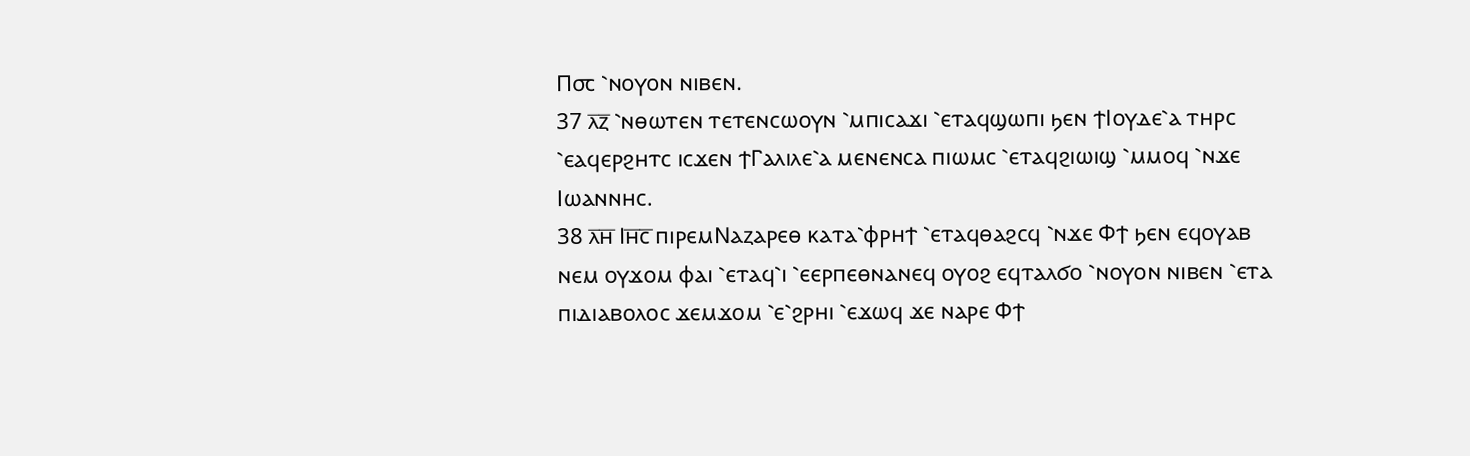Ⲡ⳪ ⳿ⲛⲟⲩⲟⲛ ⲛⲓⲃⲉⲛ.
37 ⲗ̅ⲍ̅ ⳿ⲛⲑⲱⲧⲉⲛ ⲧⲉⲧⲉⲛⲥⲱⲟⲩⲛ ⳿ⲙⲡⲓⲥⲁϫⲓ ⳿ⲉⲧⲁϥϣⲱⲡⲓ ϧⲉⲛ ϯⲒⲟⲩⲇⲉ⳿ⲁ ⲧⲏⲣⲥ ⳿ⲉⲁϥⲉⲣϩⲏⲧⲥ ⲓⲥϫⲉⲛ ϯⲄⲁⲗⲓⲗⲉ⳿ⲁ ⲙⲉⲛⲉⲛⲥⲁ ⲡⲓⲱⲙⲥ ⳿ⲉⲧⲁϥϩⲓⲱⲓϣ ⳿ⲙⲙⲟϥ ⳿ⲛϫⲉ Ⲓⲱⲁⲛⲛⲏⲥ.
38 ⲗ̅ⲏ̅ Ⲓⲏ̅ⲥ̅ ⲡⲓⲣⲉⲙⲚⲁⲍⲁⲣⲉⲑ ⲕⲁⲧⲁ⳿ⲫⲣⲏϯ ⳿ⲉⲧⲁϥⲑⲁϩⲥϥ ⳿ⲛϫⲉ Ⲫϯ ϧⲉⲛ ⲉϥⲟⲩⲁⲃ ⲛⲉⲙ ⲟⲩϫⲟⲙ ⲫⲁⲓ ⳿ⲉⲧⲁϥ⳿ⲓ ⳿ⲉⲉⲣⲡⲉⲑⲛⲁⲛⲉϥ ⲟⲩⲟϩ ⲉϥⲧⲁⲗϭⲟ ⳿ⲛⲟⲩⲟⲛ ⲛⲓⲃⲉⲛ ⳿ⲉⲧⲁ ⲡⲓⲇⲓⲁⲃⲟⲗⲟⲥ ϫⲉⲙϫⲟⲙ ⳿ⲉ⳿ϩⲣⲏⲓ ⳿ⲉϫⲱϥ ϫⲉ ⲛⲁⲣⲉ Ⲫϯ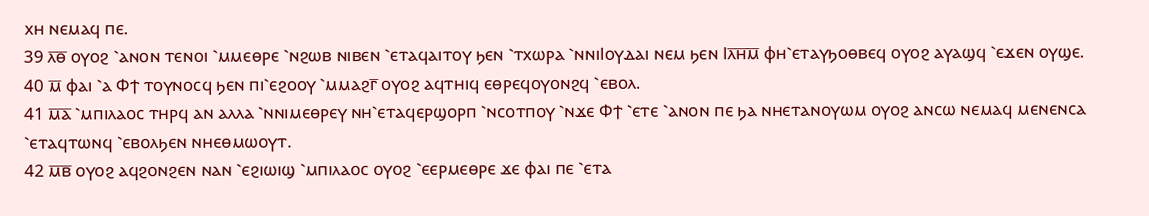ⲭⲏ ⲛⲉⲙⲁϥ ⲡⲉ.
39 ⲗ̅ⲑ̅ ⲟⲩⲟϩ ⳿ⲁⲛⲟⲛ ⲧⲉⲛⲟⲓ ⳿ⲙⲙⲉⲑⲣⲉ ⳿ⲛϩⲱⲃ ⲛⲓⲃⲉⲛ ⳿ⲉⲧⲁϥⲁⲓⲧⲟⲩ ϧⲉⲛ ⳿ⲧⲭⲱⲣⲁ ⳿ⲛⲛⲓⲒⲟⲩⲇⲁⲓ ⲛⲉⲙ ϧⲉⲛ Ⲓⲗ̅ⲏ̅ⲙ̅ ⲫⲏ⳿ⲉⲧⲁⲩϧⲟⲑⲃⲉϥ ⲟⲩⲟϩ ⲁⲩⲁϣϥ ⳿ⲉϫⲉⲛ ⲟⲩϣⲉ.
40 ⲙ̅ ⲫⲁⲓ ⳿ⲁ Ⲫϯ ⲧⲟⲩⲛⲟⲥϥ ϧⲉⲛ ⲡⲓ⳿ⲉϩⲟⲟⲩ ⳿ⲙⲙⲁϩⲅ̅ ⲟⲩⲟϩ ⲁϥⲧⲏⲓϥ ⲉⲑⲣⲉϥⲟⲩⲟⲛϩϥ ⳿ⲉⲃⲟⲗ.
41 ⲙ̅ⲁ̅ ⳿ⲙⲡⲓⲗⲁⲟⲥ ⲧⲏⲣϥ ⲁⲛ ⲁⲗⲗⲁ ⳿ⲛⲛⲓⲙⲉⲑⲣⲉⲩ ⲛⲏ⳿ⲉⲧⲁϥⲉⲣϣⲟⲣⲡ ⳿ⲛⲥⲟⲧⲡⲟⲩ ⳿ⲛϫⲉ Ⲫϯ ⳿ⲉⲧⲉ ⳿ⲁⲛⲟⲛ ⲡⲉ ϧⲁ ⲛⲏⲉⲧⲁⲛⲟⲩⲱⲙ ⲟⲩⲟϩ ⲁⲛⲥⲱ ⲛⲉⲙⲁϥ ⲙⲉⲛⲉⲛⲥⲁ ⳿ⲉⲧⲁϥⲧⲱⲛϥ ⳿ⲉⲃⲟⲗϧⲉⲛ ⲛⲏⲉⲑⲙⲱⲟⲩⲧ.
42 ⲙ̅ⲃ̅ ⲟⲩⲟϩ ⲁϥϩⲟⲛϩⲉⲛ ⲛⲁⲛ ⳿ⲉϩⲓⲱⲓϣ ⳿ⲙⲡⲓⲗⲁⲟⲥ ⲟⲩⲟϩ ⳿ⲉⲉⲣⲙⲉⲑⲣⲉ ϫⲉ ⲫⲁⲓ ⲡⲉ ⳿ⲉⲧⲁ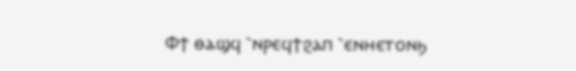Ⲫϯ ⲑⲁϣϥ ⳿ⲛⲣⲉϥϯϩⲁⲡ ⳿ⲉⲛⲏⲉⲧⲟⲛϧ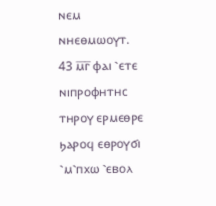ⲛⲉⲙ ⲛⲏⲉⲑⲙⲱⲟⲩⲧ.
43 ⲙ̅ⲅ̅ ⲫⲁⲓ ⳿ⲉⲧⲉ ⲛⲓⲡⲣⲟⲫⲏⲧⲏⲥ ⲧⲏⲣⲟⲩ ⲉⲣⲙⲉⲑⲣⲉ ϧⲁⲣⲟϥ ⲉⲑⲣⲟⲩϭⲓ ⳿ⲙ⳿ⲡⲭⲱ ⳿ⲉⲃⲟⲗ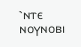⳿ⲛⲧⲉ ⲛⲟⲩⲛⲟⲃⲓ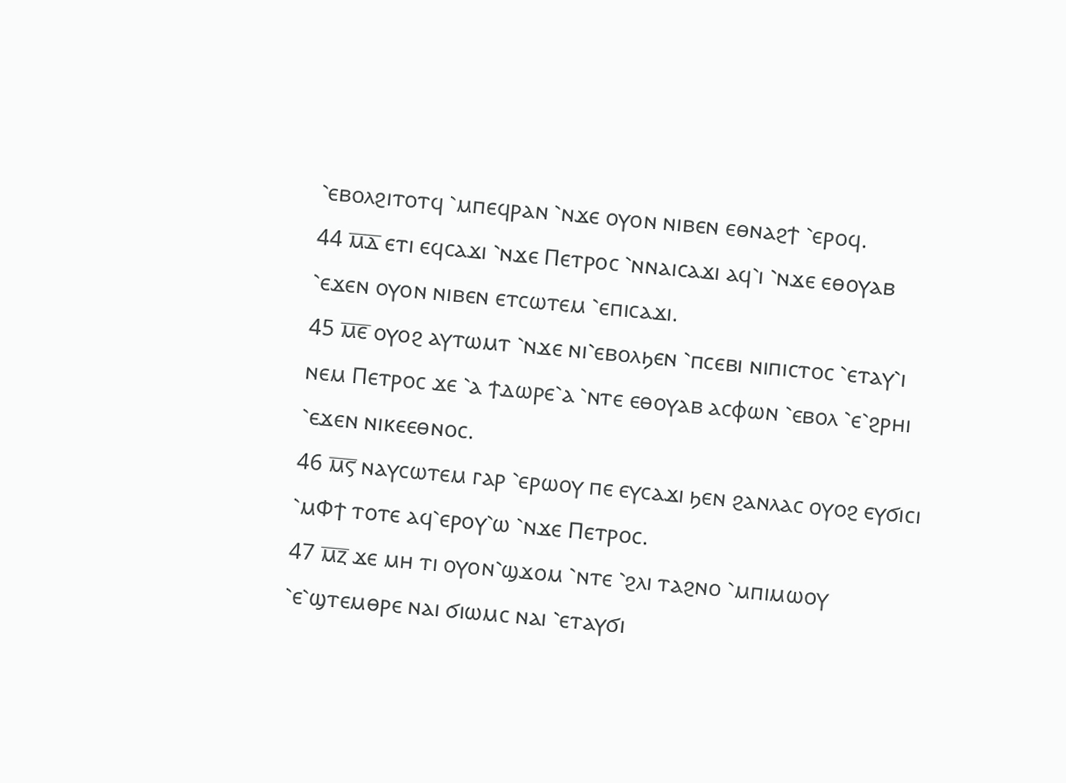⳿ⲉⲃⲟⲗϩⲓⲧⲟⲧϥ ⳿ⲙⲡⲉϥⲣⲁⲛ ⳿ⲛϫⲉ ⲟⲩⲟⲛ ⲛⲓⲃⲉⲛ ⲉⲑⲛⲁϩϯ ⳿ⲉⲣⲟϥ.
44 ⲙ̅ⲇ̅ ⲉⲧⲓ ⲉϥⲥⲁϫⲓ ⳿ⲛϫⲉ Ⲡⲉⲧⲣⲟⲥ ⳿ⲛⲛⲁⲓⲥⲁϫⲓ ⲁϥ⳿ⲓ ⳿ⲛϫⲉ ⲉⲑⲟⲩⲁⲃ ⳿ⲉϫⲉⲛ ⲟⲩⲟⲛ ⲛⲓⲃⲉⲛ ⲉⲧⲥⲱⲧⲉⲙ ⳿ⲉⲡⲓⲥⲁϫⲓ.
45 ⲙ̅ⲉ̅ ⲟⲩⲟϩ ⲁⲩⲧⲱⲙⲧ ⳿ⲛϫⲉ ⲛⲓ⳿ⲉⲃⲟⲗϧⲉⲛ ⳿ⲡⲥⲉⲃⲓ ⲛⲓⲡⲓⲥⲧⲟⲥ ⳿ⲉⲧⲁⲩ⳿ⲓ ⲛⲉⲙ Ⲡⲉⲧⲣⲟⲥ ϫⲉ ⳿ⲁ ϯⲇⲱⲣⲉ⳿ⲁ ⳿ⲛⲧⲉ ⲉⲑⲟⲩⲁⲃ ⲁⲥⲫⲱⲛ ⳿ⲉⲃⲟⲗ ⳿ⲉ⳿ϩⲣⲏⲓ ⳿ⲉϫⲉⲛ ⲛⲓⲕⲉⲉⲑⲛⲟⲥ.
46 ⲙ̅ⲋ̅ ⲛⲁⲩⲥⲱⲧⲉⲙ ⲅⲁⲣ ⳿ⲉⲣⲱⲟⲩ ⲡⲉ ⲉⲩⲥⲁϫⲓ ϧⲉⲛ ϩⲁⲛⲗⲁⲥ ⲟⲩⲟϩ ⲉⲩϭⲓⲥⲓ ⳿ⲙⲪϯ ⲧⲟⲧⲉ ⲁϥ⳿ⲉⲣⲟⲩ⳿ⲱ ⳿ⲛϫⲉ Ⲡⲉⲧⲣⲟⲥ.
47 ⲙ̅ⲍ̅ ϫⲉ ⲙⲏ ⲧⲓ ⲟⲩⲟⲛ⳿ϣϫⲟⲙ ⳿ⲛⲧⲉ ⳿ϩⲗⲓ ⲧⲁϩⲛⲟ ⳿ⲙⲡⲓⲙⲱⲟⲩ ⳿ⲉ⳿ϣⲧⲉⲙⲑⲣⲉ ⲛⲁⲓ ϭⲓⲱⲙⲥ ⲛⲁⲓ ⳿ⲉⲧⲁⲩϭⲓ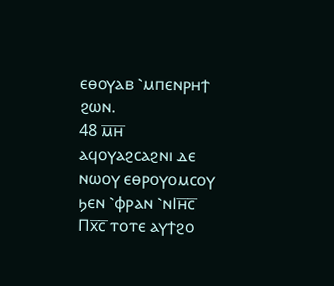ⲉⲑⲟⲩⲁⲃ ⳿ⲙⲡⲉⲛⲣⲏϯ ϩⲱⲛ.
48 ⲙ̅ⲏ̅ ⲁϥⲟⲩⲁϩⲥⲁϩⲛⲓ ⲇⲉ ⲛⲱⲟⲩ ⲉⲑⲣⲟⲩⲟⲙⲥⲟⲩ ϧⲉⲛ ⳿ⲫⲣⲁⲛ ⳿ⲛⲒⲏ̅ⲥ̅ Ⲡⲭ̅ⲥ̅ ⲧⲟⲧⲉ ⲁⲩϯϩⲟ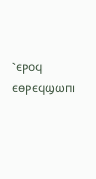⳿ⲉⲣⲟϥ ⲉⲑⲣⲉϥϣⲱⲡⲓ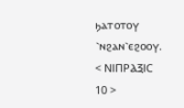ϧⲁⲧⲟⲧⲟⲩ ⳿ⲛϩⲁⲛ⳿ⲉϩⲟⲟⲩ.
< ⲚⲒⲠⲢⲀⲜⲒⲤ 10 >